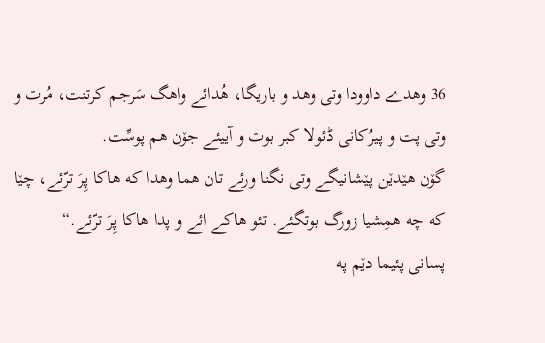36 وهدے داوودا وتی وهد و باریگا، هُدائے واهگ سَرجم کرتنت، مُرت و وتی پت و پیرُکانی ڈئولا کبر بوت و آییئے جۆن هم پوسِّت.
گۆن هێدێن پێشانیگے وتی نگنا ورئے تان هما وهدا که هاکا پِرَ ترّئے، چێا که چه همِشیا زورگ بوتگئے. تئو هاکے ائے و پدا هاکا پِرَ ترّئے.“
پسانی پئیما دێم په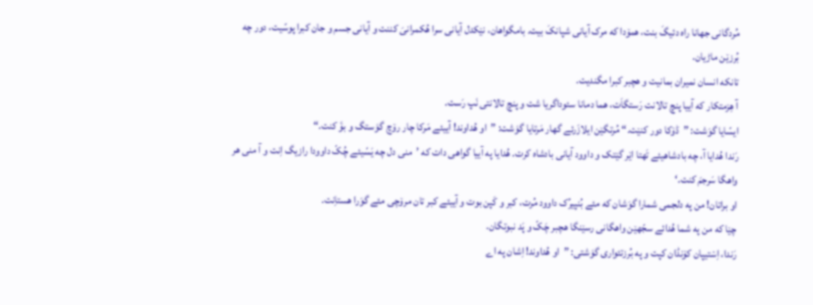مُردگانی جهانا راه دئیگَ بنت، همۆدا که مرک آیانی شپانکَ بیت. بامگواهان، نێکدل آیانی سرا هُکمرانیَ کننت و آیانی جسم و جان کبرا پوسّیت، دور چه بُرزێن ماڑیان.
تانکه انسان نمیران بمانیت و هچبر کبرا مگندیت.
آ هِزمتکار که آییا پنچ تالانت رَستگاَت، هما دمانا سئوداگریا شت و پنچ تالانتی نَپ رَست.
ایسّایا گوَشت: ”ڈۆکا دور کنێت.“ مُرتگێن ایلازَرئے گهار مَرتایا گوَشت: ”او هُداوند! آییئے مَرکا چار رۆچ گوَستگ و بۆَ کنت.“
رَندا هُدایا آ، چه بادشاهیئے تَهتا اێر گێتک و داوود آیانی بادشاه کرت. هُدایا په آییا گواهی دات که ’منی دل چه یَسّیئے چُکّ داوودا رازیگ اِنت و آ منی هر واهگا سَرجمَ کنت.‘
او براتان! من په دلجمی شمارا گوَشان که مئے بُنپیرُک داوود مُرت، کبر و کَپن بوت و آییئے کبر تان مرۆچی مئے گوَرا هستاِنت.
چێا که من په شما هُدائے سجّهێن واهگانی رسێنگا هچبر چَکّ و پَد نبوتگان.
رَندا، اِسْتیپان کۆنڈان کپت و په بُرزتئواری گوَشتی: ”او هُداوند! اِشان په اے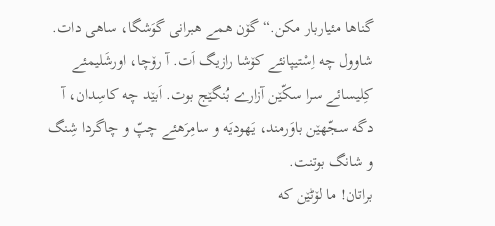گناها مئیاربار مکن.“ گۆن همے هبرانی گوَشگا، ساهی دات.
شاوول چه اِسْتیپانئے کۆشا رازیگ اَت. آ رۆچا، اورشَلیمئے کِلیسائے سرا سکّێن آزارے بُنگێج بوت. اَبێد چه کاسِدان، آ دگه سجّهێن باوَرمند، یَهودیَه و سامِرَهئے چپّ و چاگردا شِنگ و شانگ بوتنت.
براتان! ما لۆٹێن که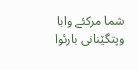شما مرکئے وابا وپتگێنانی بارئوا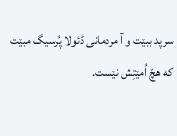سرپد ببێت و آ مردمانی ڈئولا پُرسیگ مبێت که هچّ اُمێتِش نێست.